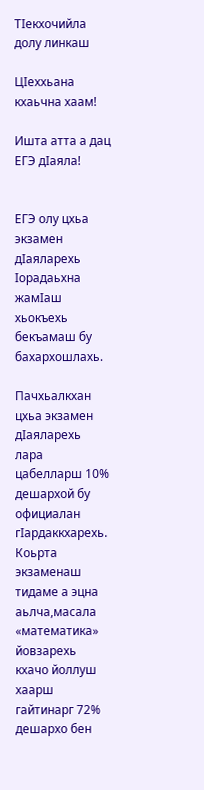ТIекхочийла долу линкаш

ЦIеххьана кхаьчна хаам!

Ишта атта а дац ЕГЭ дIаяла!


ЕГЭ олу цхьа экзамен дIаяларехь Iорадаьхна жамIаш хьокъехь бекъамаш бу бахархошлахь.

Пачхьалкхан цхьа экзамен дIаяларехь лара цабелларш 10% дешархой бу официалан гIардаккхарехь. Коьрта экзаменаш тидаме а эцна аьлча,масала «математика» йовзарехь кхачо йоллуш хаарш гайтинарг 72% дешархо бен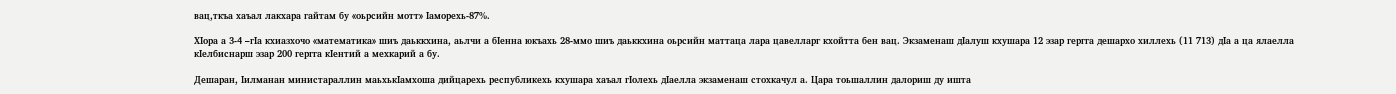вац,ткъа хаъал лакхара гайтам бу «оьрсийн мотт» Iаморехь-87%.

ХIора а 3-4 –гIа кхиазхочо «математика» шиъ даьккхина, аьлчи а бIенна юкъахь 28-ммо шиъ даьккхина оьрсийн маттаца лара цавелларг кхойтта бен вац. Экзаменаш дIалуш кхушара 12 эзар гергга дешархо хиллехь (11 713) дIа а ца ялаелла кIелбиснарш эзар 200 гергга кIентий а мехкарий а бу.

Дешаран, Iилманан министараллин маьхькIамхоша дийцарехь республикехь кхушара хаъал гIолехь дIаелла экзаменаш стохкачул а. Цара тоьшаллин далориш ду ишта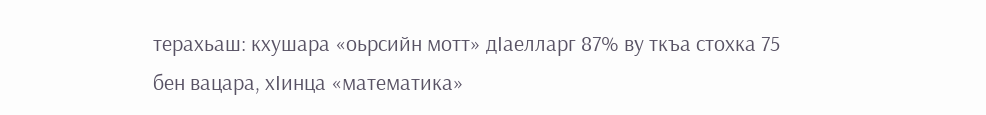терахьаш: кхушара «оьрсийн мотт» дIаелларг 87% ву ткъа стохка 75 бен вацара, хIинца «математика»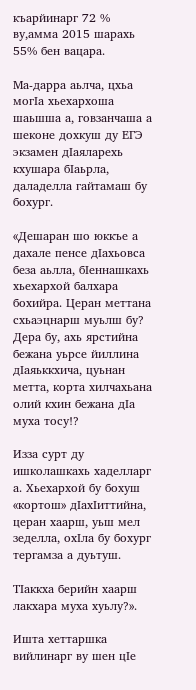къарйинарг 72 % ву,амма 2015 шарахь 55% бен вацара.

Ма-дарра аьлча, цхьа могIа хьехархоша шаьшша а, говзанчаша а шеконе дохкуш ду ЕГЭ экзамен дIаяларехь кхушара бIаьрла, даладелла гайтамаш бу бохург.

«Дешаран шо юккъе а дахале пенсе дIахьовса беза аьлла, бIеннашкахь хьехархой балхара бохийра. Церан меттана схьаэцнарш муьлш бу? Дера бу, ахь ярстийна бежана уьрсе йиллина дIаяьккхича, цуьнан метта, корта хилчахьана олий кхин бежана дIа муха тосу!?

Изза сурт ду ишколашкахь хаделларг а. Хьехархой бу бохуш «кортош» дIахIиттийна, церан хаарш, уьш мел зеделла, охIла бу бохург тергамза а дуьтуш.

ТIаккха берийн хаарш лакхара муха хуьлу?».

Ишта хеттаршка вийлинарг ву шен цIе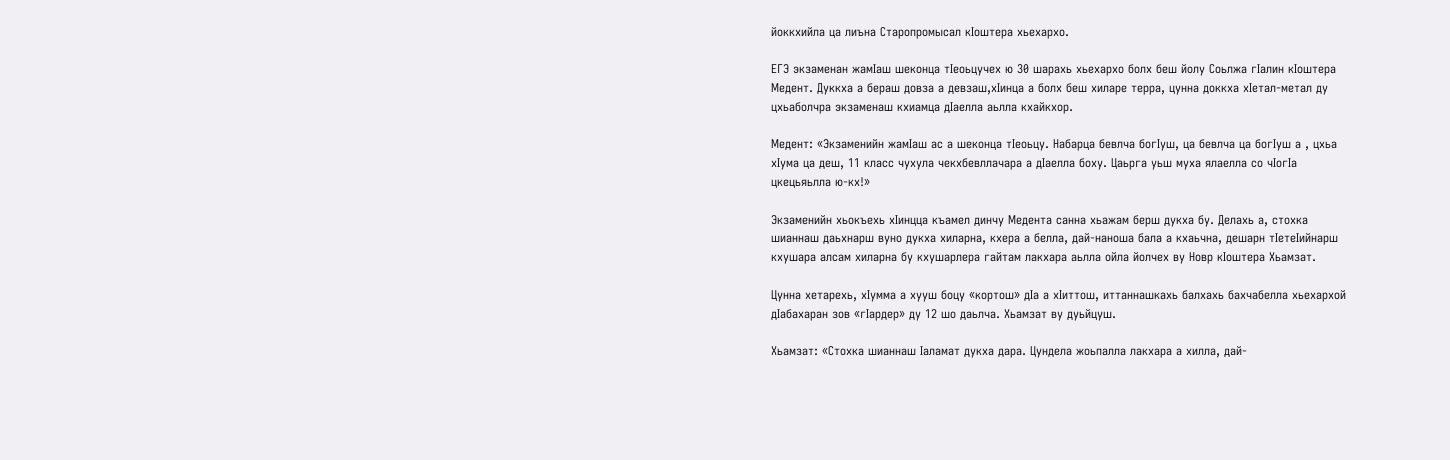йоккхийла ца лиъна Старопромысал кIоштера хьехархо.

ЕГЭ экзаменан жамIаш шеконца тIеоьцучех ю 30 шарахь хьехархо болх беш йолу Соьлжа гIалин кIоштера Медент. Дуккха а бераш довза а девзаш,хIинца а болх беш хиларе терра, цунна доккха хIетал-метал ду цхьаболчра экзаменаш кхиамца дIаелла аьлла кхайкхор.

Медент: «Экзаменийн жамIаш ас а шеконца тIеоьцу. Набарца бевлча богIуш, ца бевлча ца богIуш а , цхьа хIума ца деш, 11 класс чухула чекхбевллачара а дIаелла боху. Цаьрга уьш муха ялаелла со чIогIа цкецьяьлла ю-кх!»

Экзаменийн хьокъехь хIинцца къамел динчу Медента санна хьажам берш дукха бу. Делахь а, стохка шианнаш даьхнарш вуно дукха хиларна, кхера а белла, дай-наноша бала а кхаьчна, дешарн тIетеIийнарш кхушара алсам хиларна бу кхушарлера гайтам лакхара аьлла ойла йолчех ву Новр кIоштера Хьамзат.

Цунна хетарехь, хIумма а хууш боцу «кортош» дIа а хIиттош, иттаннашкахь балхахь бахчабелла хьехархой дIабахаран зов «гIардер» ду 12 шо даьлча. Хьамзат ву дуьйцуш.

Хьамзат: «Стохка шианнаш Iаламат дукха дара. Цундела жоьпалла лакхара а хилла, дай-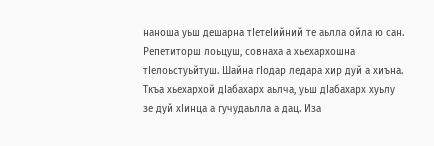наноша уьш дешарна тIетеIийний те аьлла ойла ю сан. Репетиторш лоьцуш, совнаха а хьехархошна тIелоьстуьйтуш. Шайна гIодар ледара хир дуй а хиъна. Ткъа хьехархой дIабахарх аьлча, уьш дIабахарх хуьлу зе дуй хIинца а гучудаьлла а дац. Иза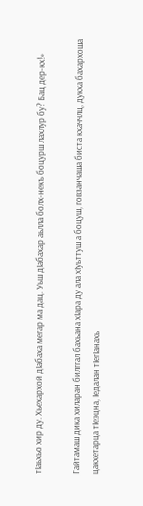тIаьхьо хир ду. Хьехархой дIабаха мегар ма дац. Уьш дIабахар аьлла болх-некъ боцурш лахлур бу? Бац дер-кх!»

Гайтамаш дика хиларан билггал бахьана хIара ду ала хIуьттуш а боцуш, говзанчаша биста кхаччлц, дукха бахархоша цакхетарца тIеэцна, Iедалан тIегIанахь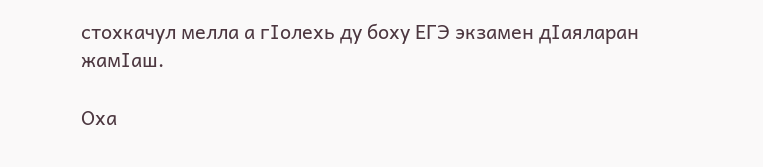стохкачул мелла а гIолехь ду боху ЕГЭ экзамен дIаяларан жамIаш.

Оха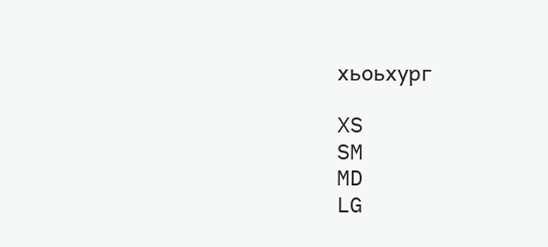хьоьхург

XS
SM
MD
LG